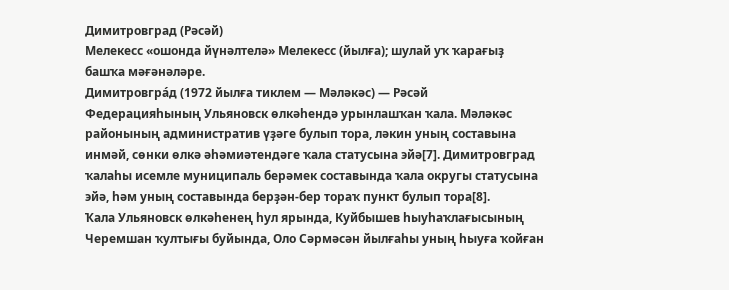Димитровград (Рәсәй)
Мелекесс «ошонда йүнәлтелә» Мелекесс (йылға); шулай уҡ ҡарағыҙ башҡа мәғәнәләре.
Димитровгра́д (1972 йылға тиклем — Мәләкәс) — Рәсәй Федерацияһының Ульяновск өлкәһендә урынлашҡан ҡала. Мәләкәс районының административ үҙәге булып тора, ләкин уның составына инмәй, сөнки өлкә әһәмиәтендәге ҡала статусына эйә[7]. Димитровград ҡалаһы исемле муниципаль берәмек составында ҡала округы статусына эйә, һәм уның составында берҙән-бер тораҡ пункт булып тора[8].
Ҡала Ульяновск өлкәһенең һул ярында, Куйбышев һыуһаҡлағысының Черемшан ҡултығы буйында, Оло Сәрмәсән йылғаһы уның һыуға ҡойған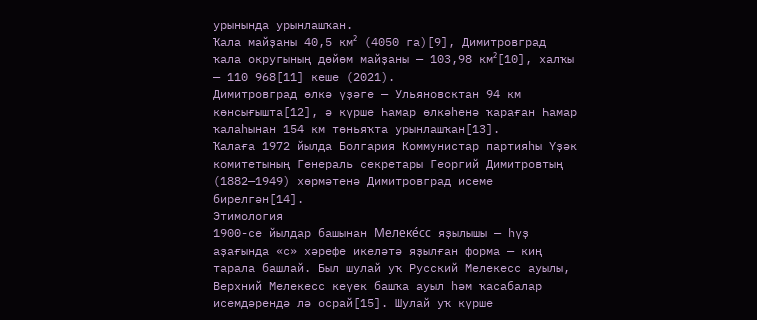урынында урынлашҡан.
Ҡала майҙаны 40,5 км² (4050 га)[9], Димитровград ҡала округының дөйөм майҙаны — 103,98 км²[10], халҡы — 110 968[11] кеше (2021).
Димитровград өлкә үҙәге — Ульяновсктан 94 км көнсығышта[12], ә күрше Һамар өлкәһенә ҡараған Һамар ҡалаһынан 154 км төньяҡта урынлашҡан[13].
Ҡалаға 1972 йылда Болгария Коммунистар партияһы Үҙәк комитетының Генераль секретары Георгий Димитровтың (1882—1949) хөрмәтенә Димитровград исеме бирелгән[14].
Этимология
1900-се йылдар башынан Мелеке́сс яҙылышы — һүҙ аҙағында «с» хәрефе икеләтә яҙылған форма — киң тарала башлай. Был шулай уҡ Русский Мелекесс ауылы, Верхний Мелекесс кеүек башҡа ауыл һәм ҡасабалар исемдәрендә лә осрай[15]. Шулай уҡ күрше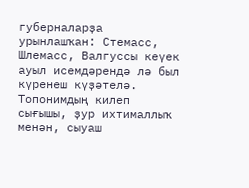губерналарҙа урынлашҡан: Стемасс, Шлемасс, Валгуссы кеүек ауыл исемдәрендә лә был күренеш күҙәтелә.
Топонимдың килеп сығышы, ҙур ихтималлыҡ менән, сыуаш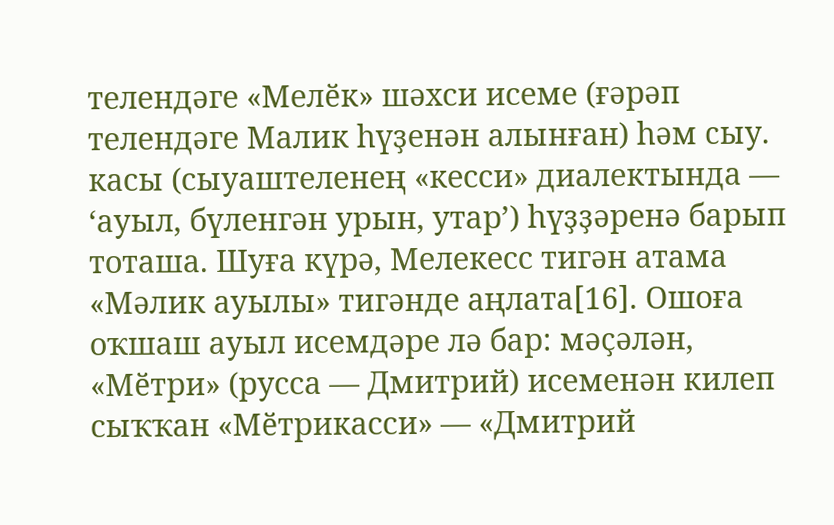телендәге «Мелӗк» шәхси исеме (ғәрәп телендәге Малик һүҙенән алынған) һәм cыу. касы (сыуаштеленең «кесси» диалектында — ‘ауыл, бүленгән урын, утар’) һүҙҙәренә барып тоташа. Шуға күрә, Мелекесс тигән атама «Мәлик ауылы» тигәнде аңлата[16]. Ошоға оҡшаш ауыл исемдәре лә бар: мәҫәлән, «Мӗтри» (русса — Дмитрий) исеменән килеп сыҡҡан «Мӗтрикасси» — «Дмитрий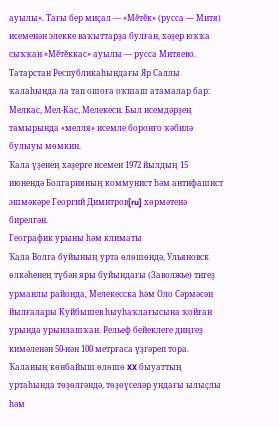ауылы». Тағы бер миҫал — «Мӗтӗк» (русса — Митя) исеменән элекке ваҡыттарҙа булған, хәҙер юҡҡа сыҡҡан «Мӗтӗккас» ауылы — русса Митяево.
Татарстан Республикаһындағы Яр Саллы ҡалаһында ла тап ошоға оҡшаш атамалар бар: Мелкас, Мел-Кас, Мелекеси. Был исемдәрҙең тамырында «мелля» исемле боронғо ҡәбилә булыуы мөмкин.
Ҡала үҙенең хәҙерге исемен 1972 йылдың 15 июнендә Болгарияның коммунист һәм антифашист эшмәкәре Георгий Димитров[ru] хөрмәтенә бирелгән.
Географик урыны һәм климаты
Ҡала Волга буйының урта өлөшөндә, Ульяновск өлкәһенең түбән яры буйындағы (Заволжье) тигеҙ урманлы районда, Мелекесска һәм Оло Сәрмәсән йылғалары Куйбышев һыуһаҡлағысына ҡойған урында урынлашҡан. Рельеф бейеклеге диңгеҙ кимәленән 50-нән 100 метрғаса үҙгәреп тора. Ҡаланың көнбайыш өлөшө XX быуаттың уртаһында төҙөлгәндә, төҙөүселәр ундағы ылыҫлы һәм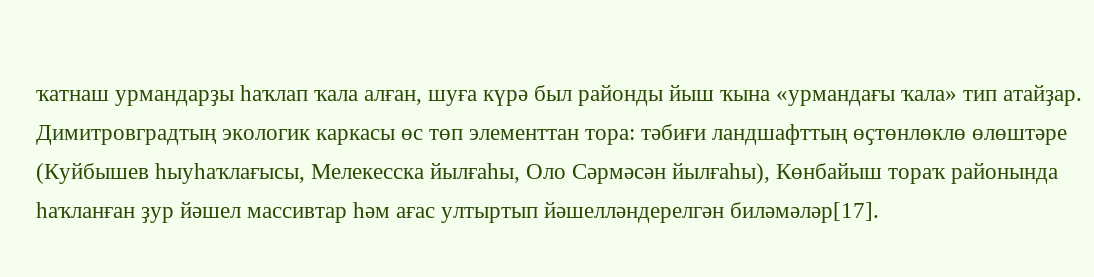ҡатнаш урмандарҙы һаҡлап ҡала алған, шуға күрә был районды йыш ҡына «урмандағы ҡала» тип атайҙар. Димитровградтың экологик каркасы өс төп элементтан тора: тәбиғи ландшафттың өҫтөнлөклө өлөштәре (Куйбышев һыуһаҡлағысы, Мелекесска йылғаһы, Оло Сәрмәсән йылғаһы), Көнбайыш тораҡ районында һаҡланған ҙур йәшел массивтар һәм ағас ултыртып йәшелләндерелгән биләмәләр[17].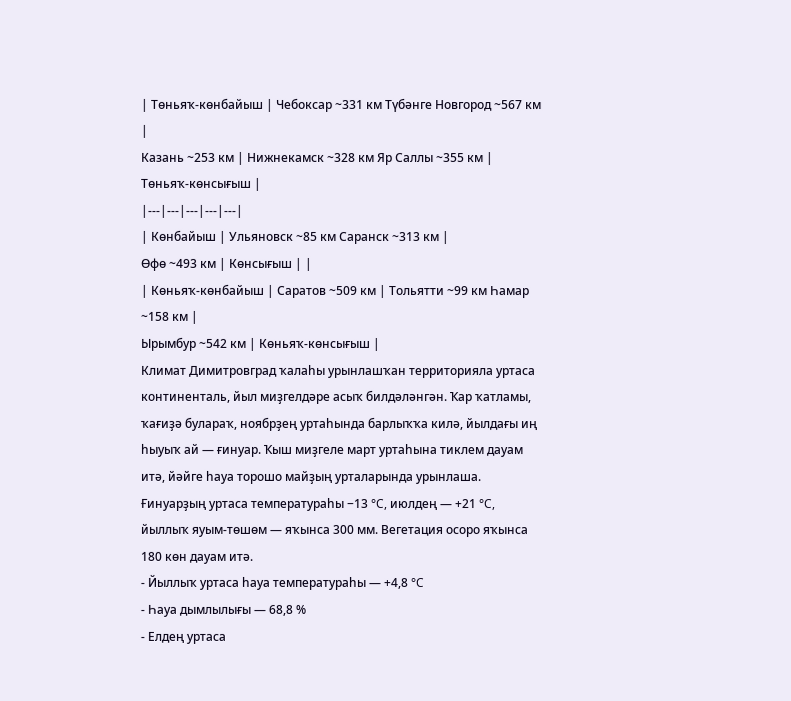| Төньяҡ-көнбайыш | Чебоксар ~331 км Түбәнге Новгород ~567 км |
Казань ~253 км | Нижнекамск ~328 км Яр Саллы ~355 км |
Төньяҡ-көнсығыш |
|---|---|---|---|---|
| Көнбайыш | Ульяновск ~85 км Саранск ~313 км |
Өфө ~493 км | Көнсығыш | |
| Көньяҡ-көнбайыш | Саратов ~509 км | Тольятти ~99 км Һамар ~158 км |
Ырымбур ~542 км | Көньяҡ-көнсығыш |
Климат Димитровград ҡалаһы урынлашҡан территорияла уртаса континенталь, йыл миҙгелдәре асыҡ билдәләнгән. Ҡар ҡатламы, ҡағиҙә булараҡ, ноябрҙең уртаһында барлыҡҡа килә, йылдағы иң һыуыҡ ай — ғинуар. Ҡыш миҙгеле март уртаһына тиклем дауам итә, йәйге һауа торошо майҙың урталарында урынлаша. Ғинуарҙың уртаса температураһы −13 °C, июлдең — +21 °C, йыллыҡ яуым-төшөм — яҡынса 300 мм. Вегетация осоро яҡынса 180 көн дауам итә.
- Йыллыҡ уртаса һауа температураһы — +4,8 °C
- Һауа дымлылығы — 68,8 %
- Елдең уртаса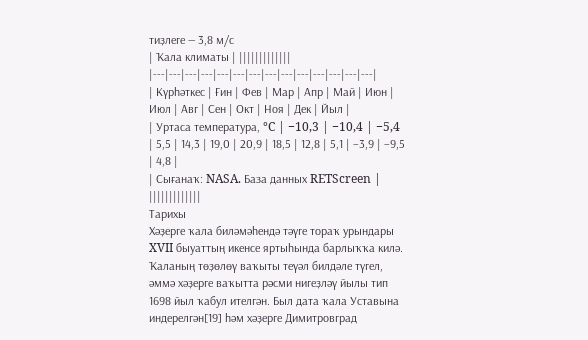тиҙлеге — 3,8 м/с
| Ҡала климаты | |||||||||||||
|---|---|---|---|---|---|---|---|---|---|---|---|---|---|
| Күрһәткес | Ғин | Фев | Мар | Апр | Май | Июн | Июл | Авг | Сен | Окт | Ноя | Дек | Йыл |
| Уртаса температура, °C | −10,3 | −10,4 | −5,4 | 5,5 | 14,3 | 19,0 | 20,9 | 18,5 | 12,8 | 5,1 | −3,9 | −9,5 | 4,8 |
| Сығанаҡ: NASA. База данных RETScreen | |||||||||||||
Тарихы
Хәҙерге ҡала биләмәһендә тәүге тораҡ урындары XVII быуаттың икенсе яртыһында барлыҡҡа килә. Ҡаланың төҙөлөү ваҡыты теүәл билдәле түгел, әммә хәҙерге ваҡытта рәсми нигеҙләү йылы тип 1698 йыл ҡабул ителгән. Был дата ҡала Уставына индерелгән[19] һәм хәҙерге Димитровград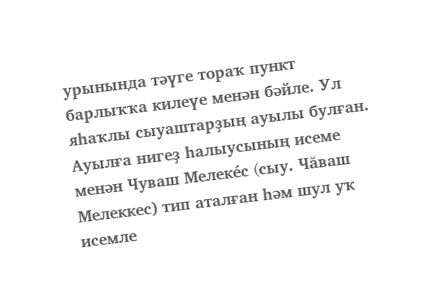урынында тәүге тораҡ пункт барлыҡҡа килеүе менән бәйле. Ул яһаҡлы сыуаштарҙың ауылы булған. Ауылға нигеҙ һалыусының исеме менән Чуваш Мелеке́с (cыу. Чăваш Мелеккес) тип аталған һәм шул уҡ исемле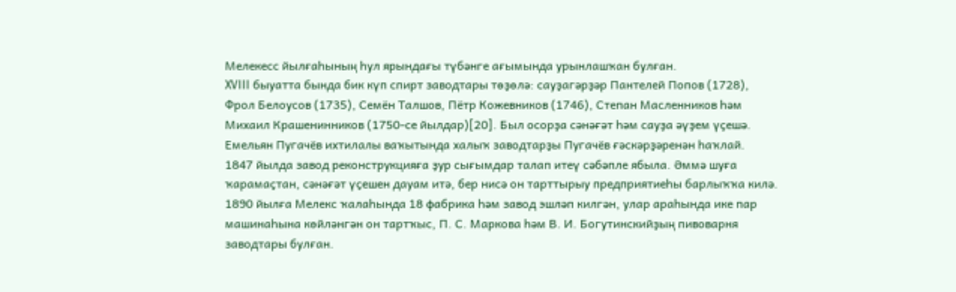Мелекесс йылғаһының һул ярындағы түбәнге ағымында урынлашҡан булған.
XVIII быуатта бында бик күп спирт заводтары төҙөлә: сауҙагәрҙәр Пантелей Попов (1728), Фрол Белоусов (1735), Семён Талшов, Пётр Кожевников (1746), Степан Масленников һәм Михаил Крашенинников (1750-се йылдар)[20]. Был осорҙа сәнәғәт һәм сауҙа әүҙем үҫешә. Емельян Пугачёв ихтилалы ваҡытында халыҡ заводтарҙы Пугачёв ғәскәрҙәренән һаҡлай.
1847 йылда завод реконструкцияға ҙур сығымдар талап итеү сәбәпле ябыла. Әммә шуға ҡарамаҫтан, сәнәғәт үҫешен дауам итә, бер нисә он тарттырыу предприятиеһы барлыҡҡа килә. 1890 йылға Мелекс ҡалаһында 18 фабрика һәм завод эшләп килгән, улар араһында ике пар машинаһына көйләнгән он тартҡыс, П. С. Маркова һәм В. И. Богутинскийҙың пивоварня заводтары булған.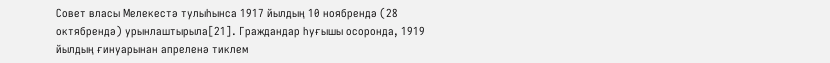Совет власы Мелекестә тулыһынса 1917 йылдың 10 ноябрендә (28 октябрендә) урынлаштырыла[21]. Граждандар һуғышы осоронда, 1919 йылдың ғинуарынан апреленә тиклем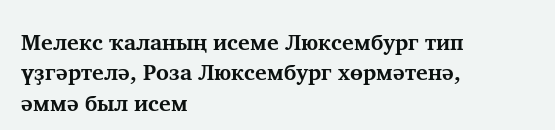Мелекс ҡаланың исеме Люксембург тип үҙгәртелә, Роза Люксембург хөрмәтенә, әммә был исем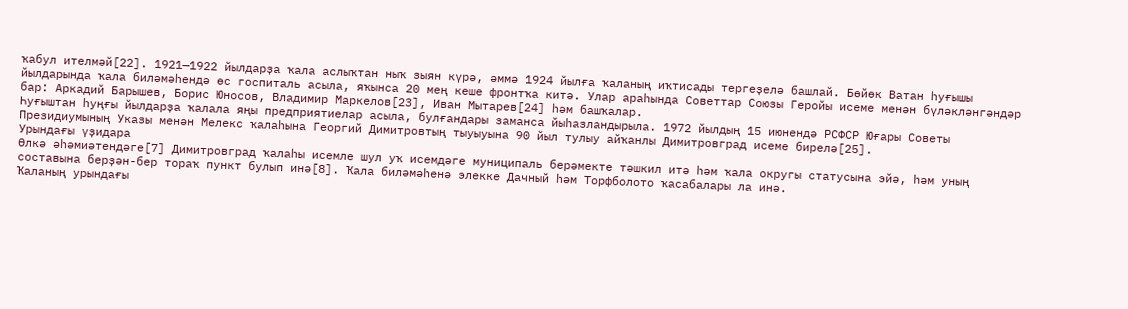ҡабул ителмәй[22]. 1921—1922 йылдарҙа ҡала аслыҡтан ныҡ зыян күрә, әммә 1924 йылға ҡаланың иҡтисады тергеҙелә башлай. Бөйөк Ватан һуғышы йылдарында ҡала биләмәһендә өс госпиталь асыла, яҡынса 20 мең кеше фронтҡа китә. Улар араһында Советтар Союзы Геройы исеме менән бүләкләнгәндәр бар: Аркадий Барышев, Борис Юносов, Владимир Маркелов[23], Иван Мытарев[24] һәм башҡалар.
Һуғыштан һуңғы йылдарҙа ҡалала яңы предприятиелар асыла, булғандары заманса йыһазландырыла. 1972 йылдың 15 июнендә РСФСР Юғары Советы Президиумының Указы менән Мелекс ҡалаһына Георгий Димитровтың тыуыуына 90 йыл тулыу айҡанлы Димитровград исеме бирелә[25].
Урындағы үҙидара
Өлкә әһәмиәтендәге[7] Димитровград ҡалаһы исемле шул уҡ исемдәге муниципаль берәмекте тәшкил итә һәм ҡала округы статусына эйә, һәм уның составына берҙән-бер тораҡ пункт булып инә[8]. Ҡала биләмәһенә элекке Дачный һәм Торфболото ҡасабалары ла инә.
Ҡаланың урындағы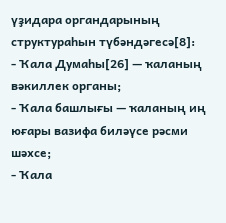үҙидара органдарының структураһын түбәндәгесә[8]:
- Ҡала Думаһы[26] — ҡаланың вәкиллек органы;
- Ҡала башлығы — ҡаланың иң юғары вазифа биләүсе рәсми шәхсе;
- Ҡала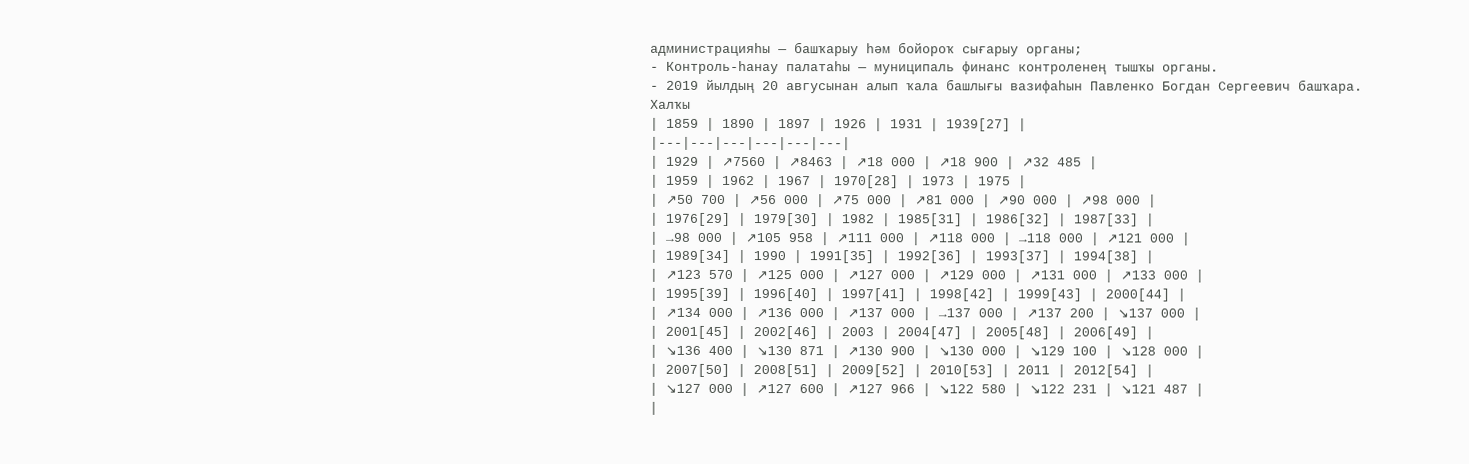администрацияһы — башҡарыу һәм бойороҡ сығарыу органы;
- Контроль-һанау палатаһы — муниципаль финанс контроленең тышҡы органы.
- 2019 йылдың 20 авгусынан алып ҡала башлығы вазифаһын Павленко Богдан Сергеевич башҡара.
Халҡы
| 1859 | 1890 | 1897 | 1926 | 1931 | 1939[27] |
|---|---|---|---|---|---|
| 1929 | ↗7560 | ↗8463 | ↗18 000 | ↗18 900 | ↗32 485 |
| 1959 | 1962 | 1967 | 1970[28] | 1973 | 1975 |
| ↗50 700 | ↗56 000 | ↗75 000 | ↗81 000 | ↗90 000 | ↗98 000 |
| 1976[29] | 1979[30] | 1982 | 1985[31] | 1986[32] | 1987[33] |
| →98 000 | ↗105 958 | ↗111 000 | ↗118 000 | →118 000 | ↗121 000 |
| 1989[34] | 1990 | 1991[35] | 1992[36] | 1993[37] | 1994[38] |
| ↗123 570 | ↗125 000 | ↗127 000 | ↗129 000 | ↗131 000 | ↗133 000 |
| 1995[39] | 1996[40] | 1997[41] | 1998[42] | 1999[43] | 2000[44] |
| ↗134 000 | ↗136 000 | ↗137 000 | →137 000 | ↗137 200 | ↘137 000 |
| 2001[45] | 2002[46] | 2003 | 2004[47] | 2005[48] | 2006[49] |
| ↘136 400 | ↘130 871 | ↗130 900 | ↘130 000 | ↘129 100 | ↘128 000 |
| 2007[50] | 2008[51] | 2009[52] | 2010[53] | 2011 | 2012[54] |
| ↘127 000 | ↗127 600 | ↗127 966 | ↘122 580 | ↘122 231 | ↘121 487 |
|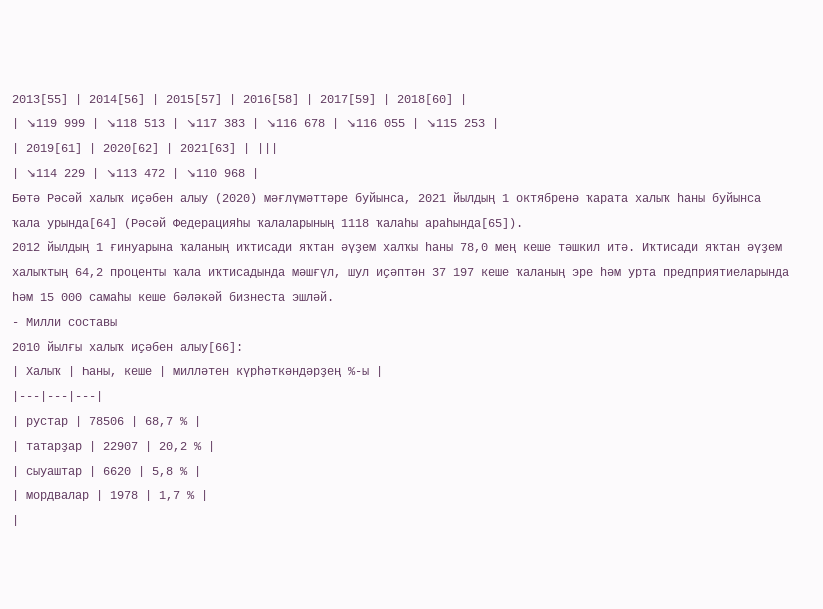2013[55] | 2014[56] | 2015[57] | 2016[58] | 2017[59] | 2018[60] |
| ↘119 999 | ↘118 513 | ↘117 383 | ↘116 678 | ↘116 055 | ↘115 253 |
| 2019[61] | 2020[62] | 2021[63] | |||
| ↘114 229 | ↘113 472 | ↘110 968 |
Бөтә Рәсәй халыҡ иҫәбен алыу (2020) мәғлүмәттәре буйынса, 2021 йылдың 1 октябренә ҡарата халыҡ һаны буйынса ҡала урында[64] (Рәсәй Федерацияһы ҡалаларының 1118 ҡалаһы араһында[65]).
2012 йылдың 1 ғинуарына ҡаланың иҡтисади яҡтан әүҙем халҡы һаны 78,0 мең кеше тәшкил итә. Иҡтисади яҡтан әүҙем халыҡтың 64,2 проценты ҡала иҡтисадында мәшғүл, шул иҫәптән 37 197 кеше ҡаланың эре һәм урта предприятиеларында һәм 15 000 самаһы кеше бәләкәй бизнеста эшләй.
- Милли составы
2010 йылғы халыҡ иҫәбен алыу[66]:
| Халыҡ | Һаны, кеше | милләтен күрһәткәндәрҙең %-ы |
|---|---|---|
| рустар | 78506 | 68,7 % |
| татарҙар | 22907 | 20,2 % |
| сыуаштар | 6620 | 5,8 % |
| мордвалар | 1978 | 1,7 % |
|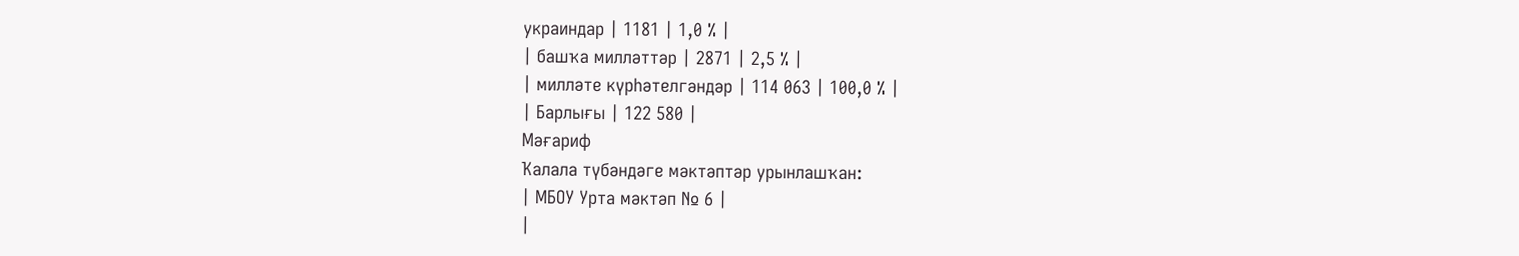украиндар | 1181 | 1,0 % |
| башҡа милләттәр | 2871 | 2,5 % |
| милләте күрһәтелгәндәр | 114 063 | 100,0 % |
| Барлығы | 122 580 |
Мәғариф
Ҡалала түбәндәге мәктәптәр урынлашҡан:
| МБОУ Урта мәктәп № 6 |
|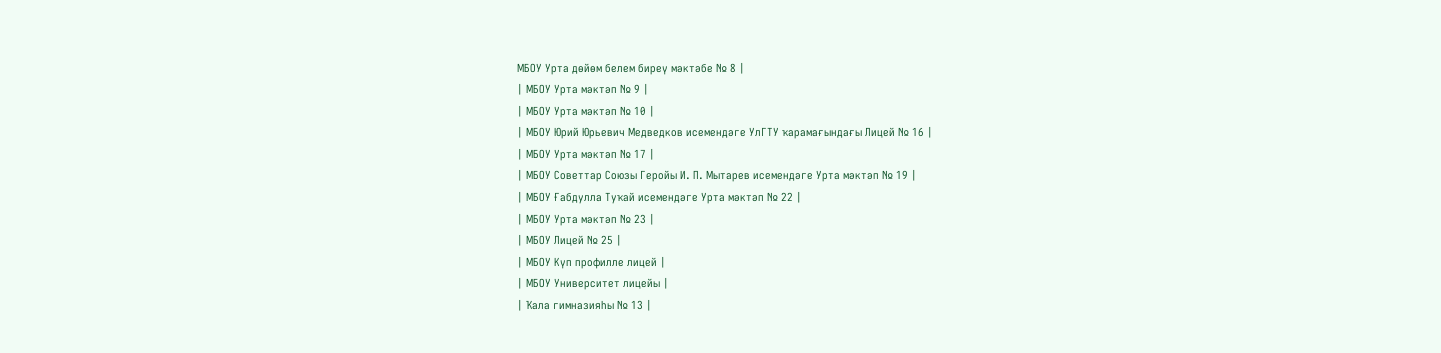МБОУ Урта дөйөм белем биреү мәктәбе № 8 |
| МБОУ Урта мәктәп № 9 |
| МБОУ Урта мәктәп № 10 |
| МБОУ Юрий Юрьевич Медведков исемендәге УлГТУ ҡарамағындағы Лицей № 16 |
| МБОУ Урта мәктәп № 17 |
| МБОУ Советтар Союзы Геройы И. П. Мытарев исемендәге Урта мәктәп № 19 |
| МБОУ Ғабдулла Туҡай исемендәге Урта мәктәп № 22 |
| МБОУ Урта мәктәп № 23 |
| МБОУ Лицей № 25 |
| МБОУ Күп профилле лицей |
| МБОУ Университет лицейы |
| Ҡала гимназияһы № 13 |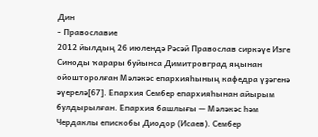Дин
- Православие
2012 йылдың 26 июлендә Рәсәй Православ сиркәүе Изге Синоды ҡарары буйынса Димитровград яңынан ойошторолған Мәләкәс епархияһының кафедра үҙәгенә әүерелә[67]. Епархия Сембер епархияһынан айырым булдырылған. Епархия башлығы — Мәләкәс һәм Чердаклы епискобы Диодор (Исаев). Сембер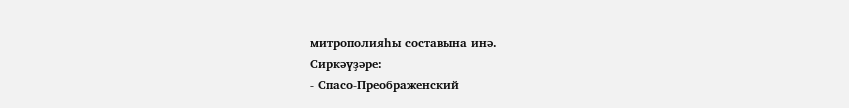митрополияһы составына инә.
Сиркәүҙәре:
- Спасо-Преображенский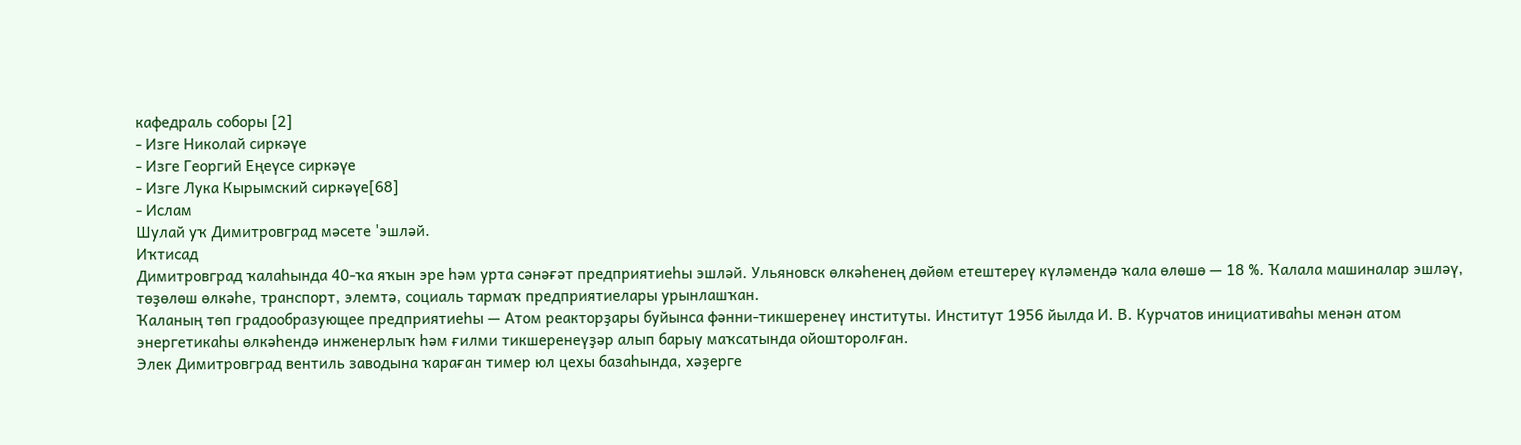кафедраль соборы [2]
- Изге Николай сиркәүе
- Изге Георгий Еңеүсе сиркәүе
- Изге Лука Кырымский сиркәүе[68]
- Ислам
Шулай уҡ Димитровград мәсете 'эшләй.
Иҡтисад
Димитровград ҡалаһында 40-ҡа яҡын эре һәм урта сәнәғәт предприятиеһы эшләй. Ульяновск өлкәһенең дөйөм етештереү күләмендә ҡала өлөшө — 18 %. Ҡалала машиналар эшләү, төҙөлөш өлкәһе, транспорт, элемтә, социаль тармаҡ предприятиелары урынлашҡан.
Ҡаланың төп градообразующее предприятиеһы — Атом реакторҙары буйынса фәнни-тикшеренеү институты. Институт 1956 йылда И. В. Курчатов инициативаһы менән атом энергетикаһы өлкәһендә инженерлыҡ һәм ғилми тикшеренеүҙәр алып барыу маҡсатында ойошторолған.
Элек Димитровград вентиль заводына ҡараған тимер юл цехы базаһында, хәҙерге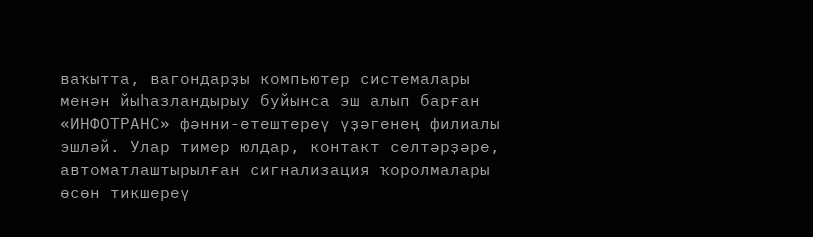ваҡытта, вагондарҙы компьютер системалары менән йыһазландырыу буйынса эш алып барған «ИНФОТРАНС» фәнни-етештереү үҙәгенең филиалы эшләй. Улар тимер юлдар, контакт селтәрҙәре, автоматлаштырылған сигнализация ҡоролмалары өсөн тикшереү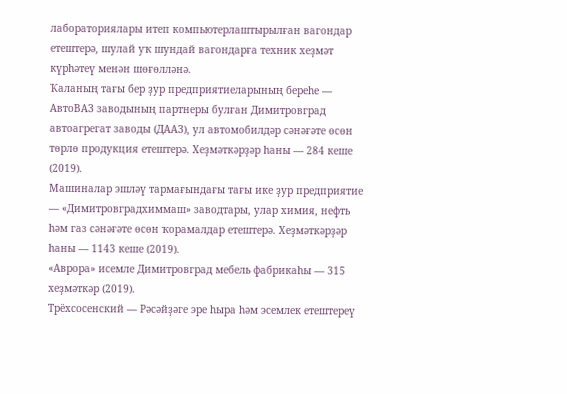лабораториялары итеп компьютерлаштырылған вагондар етештерә, шулай уҡ шундай вагондарға техник хеҙмәт күрһәтеү менән шөғөлләнә.
Ҡаланың тағы бер ҙур предприятиеларының береһе — АвтоВАЗ заводының партнеры булған Димитровград автоагрегат заводы (ДААЗ), ул автомобилдәр сәнәғәте өсөн төрлө продукция етештерә. Хеҙмәткәрҙәр һаны — 284 кеше (2019).
Машиналар эшләү тармағындағы тағы ике ҙур предприятие — «Димитровградхиммаш» заводтары, улар химия, нефть һәм газ сәнәғәте өсөн ҡорамалдар етештерә. Хеҙмәткәрҙәр һаны — 1143 кеше (2019).
«Аврора» исемле Димитровград мебель фабрикаһы — 315 хеҙмәткәр (2019).
Трёхсосенский — Рәсәйҙәге эре һыра һәм эсемлек етештереү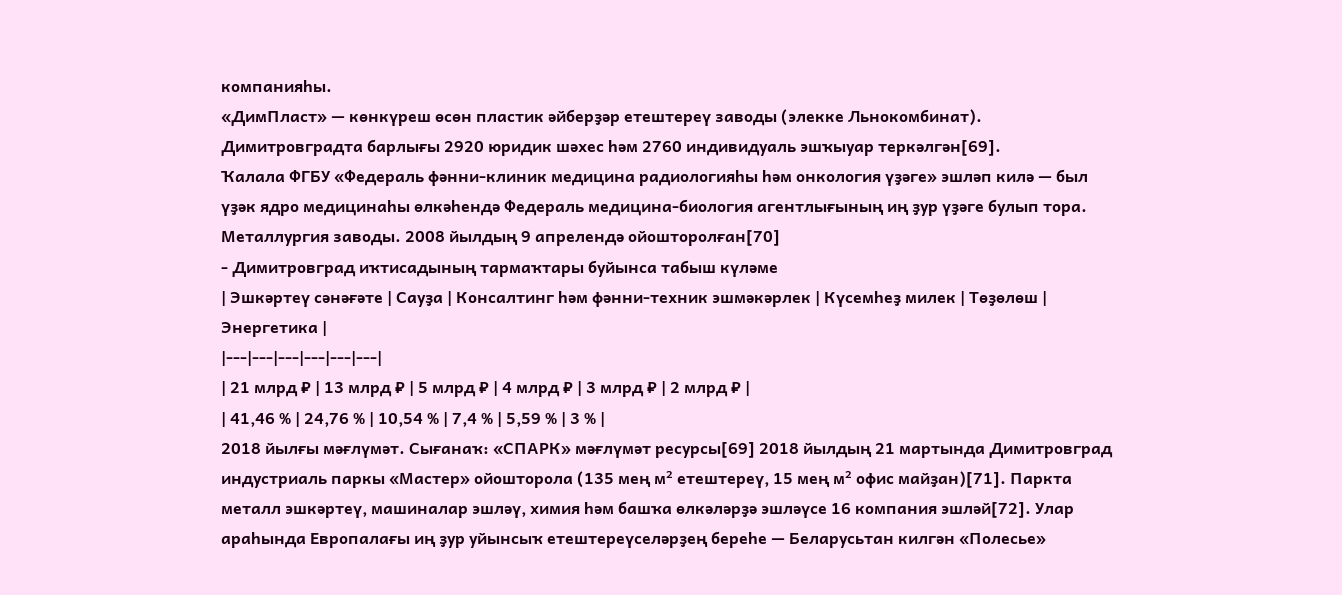компанияһы.
«ДимПласт» — көнкүреш өсөн пластик әйберҙәр етештереү заводы (элекке Льнокомбинат).
Димитровградта барлығы 2920 юридик шәхес һәм 2760 индивидуаль эшҡыуар теркәлгән[69].
Ҡалала ФГБУ «Федераль фәнни-клиник медицина радиологияһы һәм онкология үҙәге» эшләп килә — был үҙәк ядро медицинаһы өлкәһендә Федераль медицина-биология агентлығының иң ҙур үҙәге булып тора.
Металлургия заводы. 2008 йылдың 9 апрелендә ойошторолған[70]
- Димитровград иҡтисадының тармаҡтары буйынса табыш күләме
| Эшкәртеү сәнәғәте | Сауҙа | Консалтинг һәм фәнни-техник эшмәкәрлек | Күсемһеҙ милек | Төҙөлөш | Энергетика |
|---|---|---|---|---|---|
| 21 млрд ₽ | 13 млрд ₽ | 5 млрд ₽ | 4 млрд ₽ | 3 млрд ₽ | 2 млрд ₽ |
| 41,46 % | 24,76 % | 10,54 % | 7,4 % | 5,59 % | 3 % |
2018 йылғы мәғлүмәт. Сығанаҡ: «СПАРК» мәғлүмәт ресурсы[69] 2018 йылдың 21 мартында Димитровград индустриаль паркы «Мастер» ойошторола (135 мең м² етештереү, 15 мең м² офис майҙан)[71]. Паркта металл эшкәртеү, машиналар эшләү, химия һәм башҡа өлкәләрҙә эшләүсе 16 компания эшләй[72]. Улар араһында Европалағы иң ҙур уйынсыҡ етештереүселәрҙең береһе — Беларусьтан килгән «Полесье»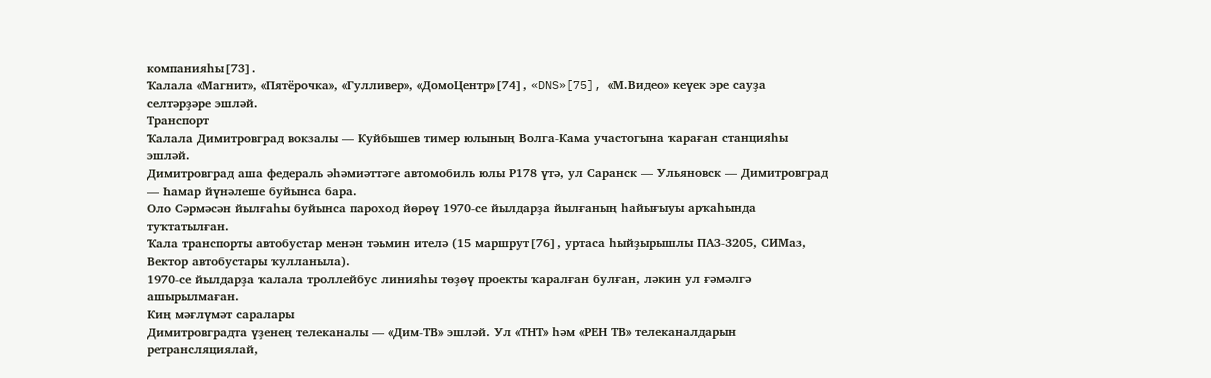компанияһы[73].
Ҡалала «Магнит», «Пятёрочка», «Гулливер», «ДомоЦентр»[74], «DNS»[75], «М.Видео» кеүек эре сауҙа селтәрҙәре эшләй.
Транспорт
Ҡалала Димитровград вокзалы — Куйбышев тимер юлының Волга-Кама участогына ҡараған станцияһы эшләй.
Димитровград аша федераль әһәмиәттәге автомобиль юлы Р178 үтә, ул Саранск — Ульяновск — Димитровград — Һамар йүнәлеше буйынса бара.
Оло Сәрмәсән йылғаһы буйынса пароход йөрөү 1970-се йылдарҙа йылғаның һайығыуы арҡаһында туҡтатылған.
Ҡала транспорты автобустар менән тәьмин ителә (15 маршрут[76], уртаса һыйҙырышлы ПАЗ-3205, СИМаз, Вектор автобустары ҡулланыла).
1970-се йылдарҙа ҡалала троллейбус линияһы төҙөү проекты ҡаралған булған, ләкин ул ғәмәлгә ашырылмаған.
Киң мәғлүмәт саралары
Димитровградта үҙенең телеканалы — «Дим-ТВ» эшләй. Ул «ТНТ» һәм «РЕН ТВ» телеканалдарын ретрансляциялай,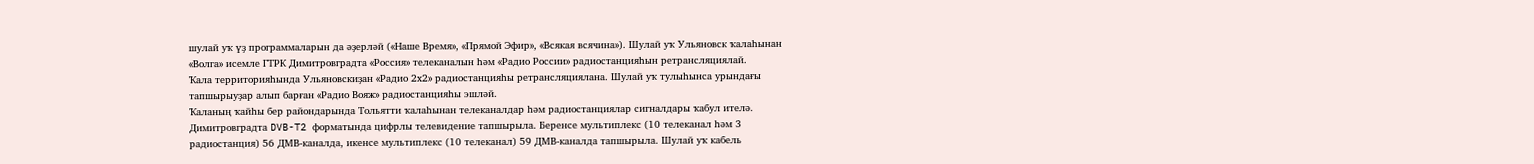шулай уҡ үҙ программаларын да әҙерләй («Наше Время», «Прямой Эфир», «Всякая всячина»). Шулай уҡ Ульяновск ҡалаһынан «Волга» исемле ГТРК Димитровградта «Россия» телеканалын һәм «Радио России» радиостанцияһын ретрансляциялай.
Ҡала территорияһында Ульяновскиҙан «Радио 2х2» радиостанцияһы ретрансляциялана. Шулай уҡ тулыһынса урындағы тапшырыуҙар алып барған «Радио Вояж» радиостанцияһы эшләй.
Ҡаланың ҡайһы бер райондарында Тольятти ҡалаһынан телеканалдар һәм радиостанциялар сигналдары ҡабул ителә.
Димитровградта DVB-T2 форматында цифрлы телевидение тапшырыла. Беренсе мультиплекс (10 телеканал һәм 3 радиостанция) 56 ДМВ-каналда, икенсе мультиплекс (10 телеканал) 59 ДМВ-каналда тапшырыла. Шулай уҡ кабель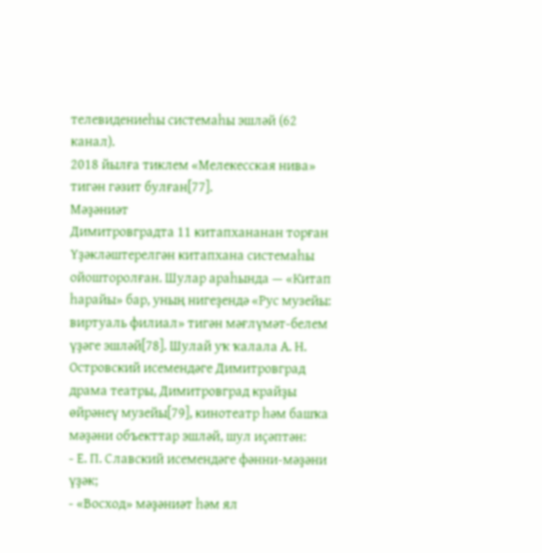телевидениеһы системаһы эшләй (62 канал).
2018 йылға тиклем «Мелекесская нива» тигән гәзит булған[77].
Мәҙәниәт
Димитровградта 11 китапхананан торған Үҙәкләштерелгән китапхана системаһы ойошторолған. Шулар араһында — «Китап һарайы» бар, уның нигеҙендә «Рус музейы: виртуаль филиал» тигән мәғлүмәт-белем үҙәге эшләй[78]. Шулай уҡ ҡалала А. Н. Островский исемендәге Димитровград драма театры, Димитровград крайҙы өйрәнеү музейы[79], кинотеатр һәм башҡа мәҙәни объекттар эшләй, шул иҫәптән:
- Е. П. Славский исемендәге фәнни-мәҙәни үҙәк;
- «Восход» мәҙәниәт һәм ял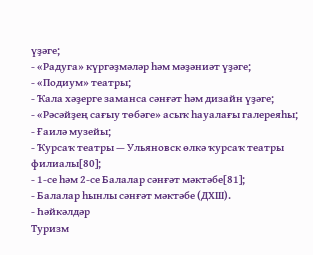үҙәге;
- «Радуга» күргәҙмәләр һәм мәҙәниәт үҙәге;
- «Подиум» театры;
- Ҡала хәҙерге заманса сәнғәт һәм дизайн үҙәге;
- «Рәсәйҙең сағыу төбәге» асыҡ һауалағы галереяһы;
- Ғаилә музейы;
- Ҡурсаҡ театры — Ульяновск өлкә ҡурсаҡ театры филиалы[80];
- 1-се һәм 2-се Балалар сәнғәт мәктәбе[81];
- Балалар һынлы сәнғәт мәктәбе (ДХШ).
- Һәйкәлдәр
Туризм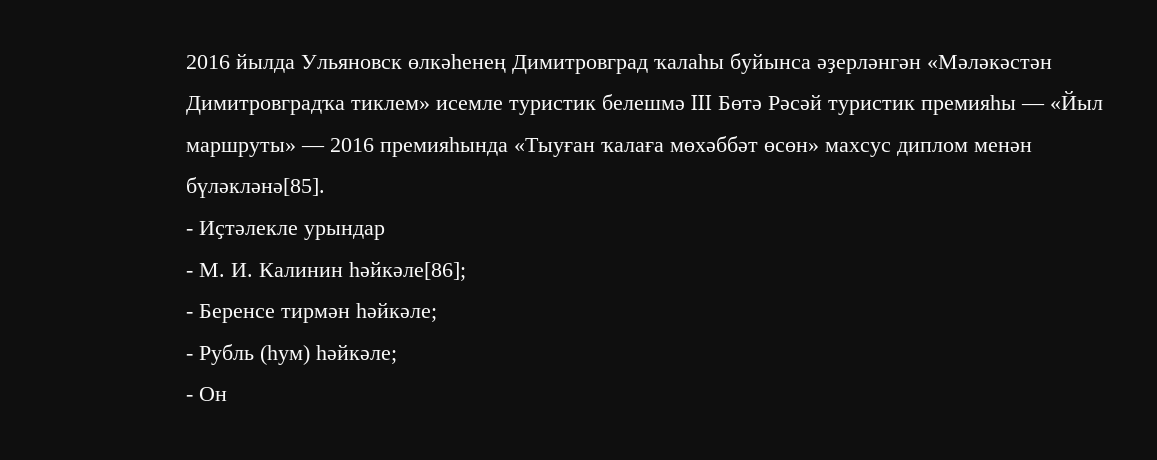2016 йылда Ульяновск өлкәһенең Димитровград ҡалаһы буйынса әҙерләнгән «Мәләкәстән Димитровградҡа тиклем» исемле туристик белешмә III Бөтә Рәсәй туристик премияһы — «Йыл маршруты» — 2016 премияһында «Тыуған ҡалаға мөхәббәт өсөн» махсус диплом менән бүләкләнә[85].
- Иҫтәлекле урындар
- М. И. Калинин һәйкәле[86];
- Беренсе тирмән һәйкәле;
- Рубль (һум) һәйкәле;
- Он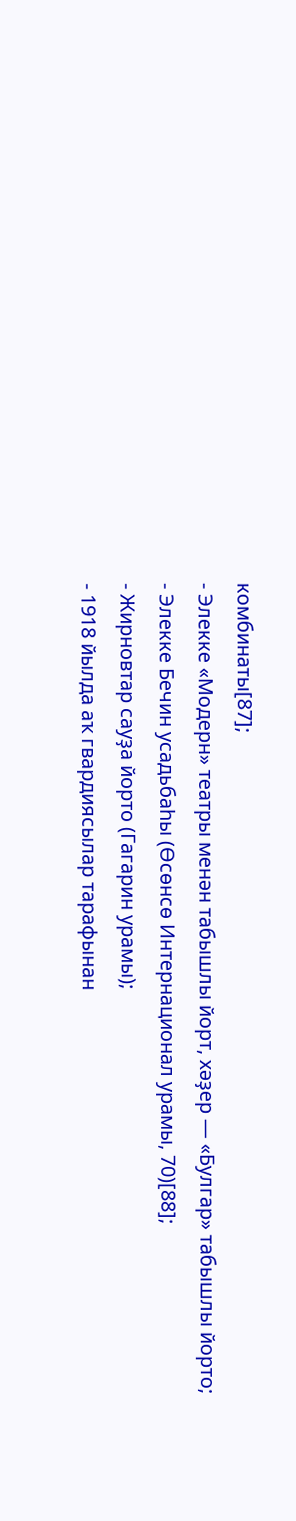комбинаты[87];
- Элекке «Модерн» театры менән табышлы йорт, хәҙер — «Булгар» табышлы йорто;
- Элекке Бечин усадьбаһы (Өсөнсө Интернационал урамы, 70)[88];
- Жирновтар сауҙа йорто (Гагарин урамы);
- 1918 йылда аҡ гвардиясылар тарафынан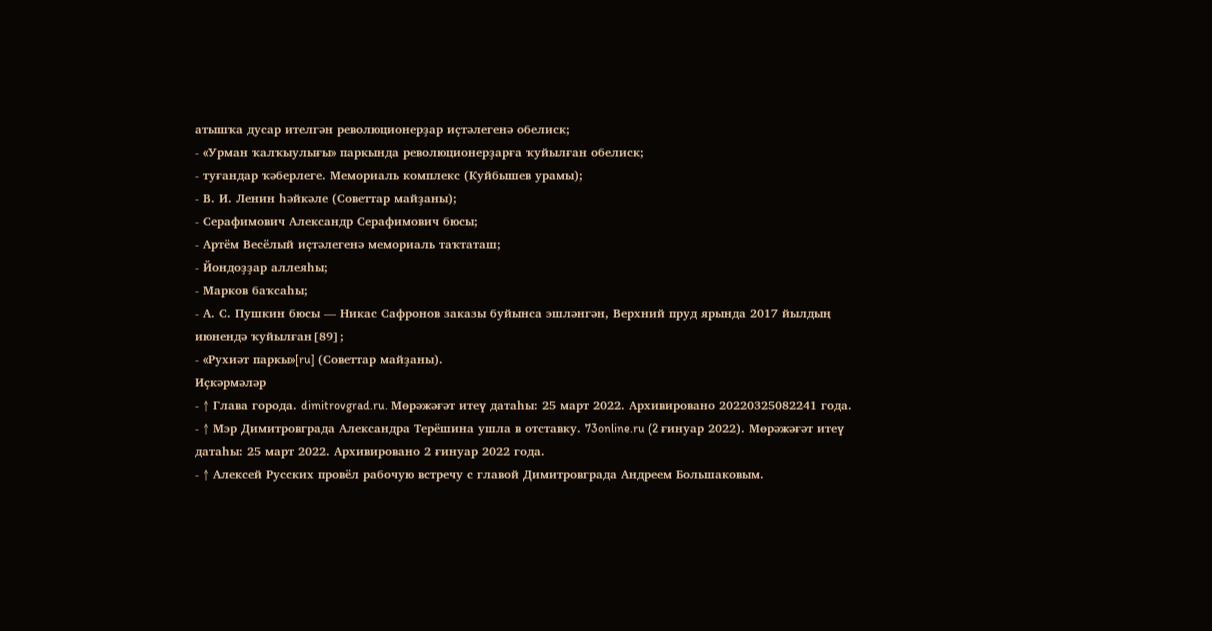атышҡа дусар ителгән революционерҙар иҫтәлегенә обелиск;
- «Урман ҡалҡыулығы» паркында революционерҙарға ҡуйылған обелиск;
- туғандар ҡәберлеге. Мемориаль комплекс (Куйбышев урамы);
- В. И. Ленин һәйкәле (Советтар майҙаны);
- Серафимович Александр Серафимович бюсы;
- Артём Весёлый иҫтәлегенә мемориаль таҡтаташ;
- Йондоҙҙар аллеяһы;
- Марков баҡсаһы;
- А. С. Пушкин бюсы — Никас Сафронов заказы буйынса эшләнгән, Верхний пруд ярында 2017 йылдың июнендә ҡуйылған[89];
- «Рухиәт паркы»[ru] (Советтар майҙаны).
Иҫкәрмәләр
- ↑ Глава города. dimitrovgrad.ru. Мөрәжәғәт итеү датаһы: 25 март 2022. Архивировано 20220325082241 года.
- ↑ Мэр Димитровграда Александра Терёшина ушла в отставку. 73online.ru (2 ғинуар 2022). Мөрәжәғәт итеү датаһы: 25 март 2022. Архивировано 2 ғинуар 2022 года.
- ↑ Алексей Русских провёл рабочую встречу с главой Димитровграда Андреем Большаковым.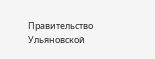Правительство Ульяновской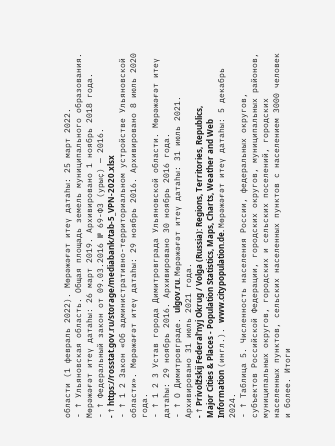области (1 февраль 2022). Мөрәжәғәт итеү датаһы: 25 март 2022.
- ↑ Ульяновская область. Общая площадь земель муниципального образования. Мөрәжәғәт итеү датаһы: 26 март 2019. Архивировано 1 ноябрь 2018 года.
- ↑ Федеральный закон от 09.03.2016 № 69-ФЗ (урыҫ) — 2016.
- ↑ https://rosstat.gov.ru/storage/mediabank/tab-5_VPN-2020.xlsx
- ↑ 1 2 Закон «Об административно-территориальном устройстве Ульяновской области». Мөрәжәғәт итеү датаһы: 29 ноябрь 2016. Архивировано 8 июль 2020 года.
- ↑ 1 2 3 Устав города Димитровграда Ульяновской области. Мөрәжәғәт итеү датаһы: 29 ноябрь 2016. Архивировано 30 ноябрь 2016 года.
- ↑ О Димитровграде. ulgov.ru. Мөрәжәғәт итеү датаһы: 31 июль 2021. Архивировано 31 июль 2021 года.
- ↑ Privolžskij Federal'nyj Okrug / Volga (Russia): Regions, Territories, Republics, Major Cities & Places - Population Statistics, Maps, Charts, Weather and Web Information (ингл.). www.citypopulation.de. Мөрәжәғәт итеү датаһы: 5 декабрь 2024.
- ↑ Таблица 5. Численность населения России, федеральных округов, субъектов Российской Федерации, городских округов, муниципальных районов, муниципальных округов, городских и сельских поселений, городских населенных пунктов, сельских населенных пунктов с населением 3000 человек и более. Итоги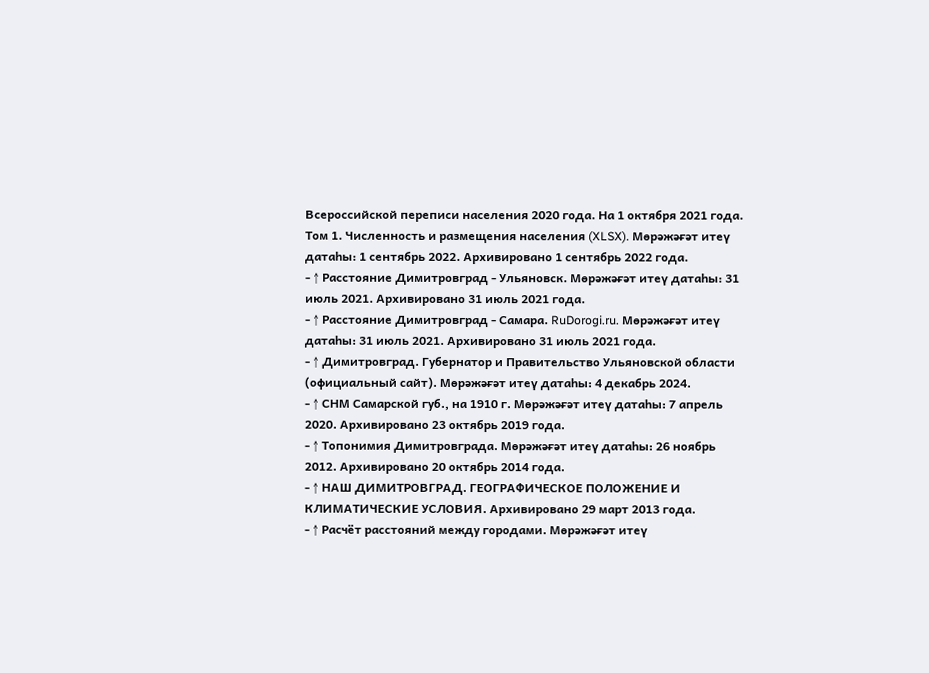Всероссийской переписи населения 2020 года. На 1 октября 2021 года. Том 1. Численность и размещения населения (XLSX). Мөрәжәғәт итеү датаһы: 1 сентябрь 2022. Архивировано 1 сентябрь 2022 года.
- ↑ Расстояние Димитровград - Ульяновск. Мөрәжәғәт итеү датаһы: 31 июль 2021. Архивировано 31 июль 2021 года.
- ↑ Расстояние Димитровград - Самара. RuDorogi.ru. Мөрәжәғәт итеү датаһы: 31 июль 2021. Архивировано 31 июль 2021 года.
- ↑ Димитровград. Губернатор и Правительство Ульяновской области (официальный сайт). Мөрәжәғәт итеү датаһы: 4 декабрь 2024.
- ↑ СНМ Самарской губ., на 1910 г. Мөрәжәғәт итеү датаһы: 7 апрель 2020. Архивировано 23 октябрь 2019 года.
- ↑ Топонимия Димитровграда. Мөрәжәғәт итеү датаһы: 26 ноябрь 2012. Архивировано 20 октябрь 2014 года.
- ↑ НАШ ДИМИТРОВГРАД. ГЕОГРАФИЧЕСКОЕ ПОЛОЖЕНИЕ И КЛИМАТИЧЕСКИЕ УСЛОВИЯ. Архивировано 29 март 2013 года.
- ↑ Расчёт расстояний между городами. Мөрәжәғәт итеү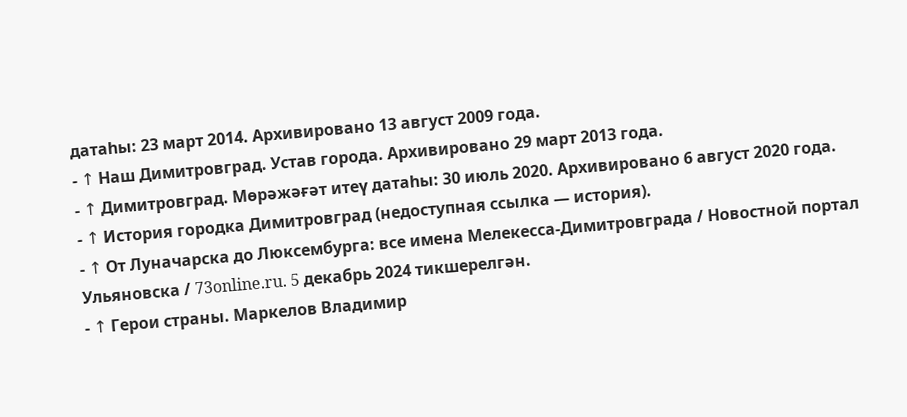датаһы: 23 март 2014. Архивировано 13 август 2009 года.
- ↑ Наш Димитровград. Устав города. Архивировано 29 март 2013 года.
- ↑ Димитровград. Мөрәжәғәт итеү датаһы: 30 июль 2020. Архивировано 6 август 2020 года.
- ↑ История городка Димитровград (недоступная ссылка — история).
- ↑ От Луначарска до Люксембурга: все имена Мелекесса-Димитровграда / Новостной портал Ульяновска / 73online.ru. 5 декабрь 2024 тикшерелгән.
- ↑ Герои страны. Маркелов Владимир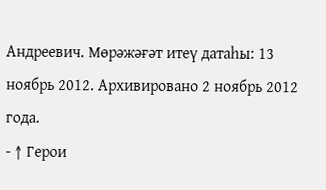Андреевич. Мөрәжәғәт итеү датаһы: 13 ноябрь 2012. Архивировано 2 ноябрь 2012 года.
- ↑ Герои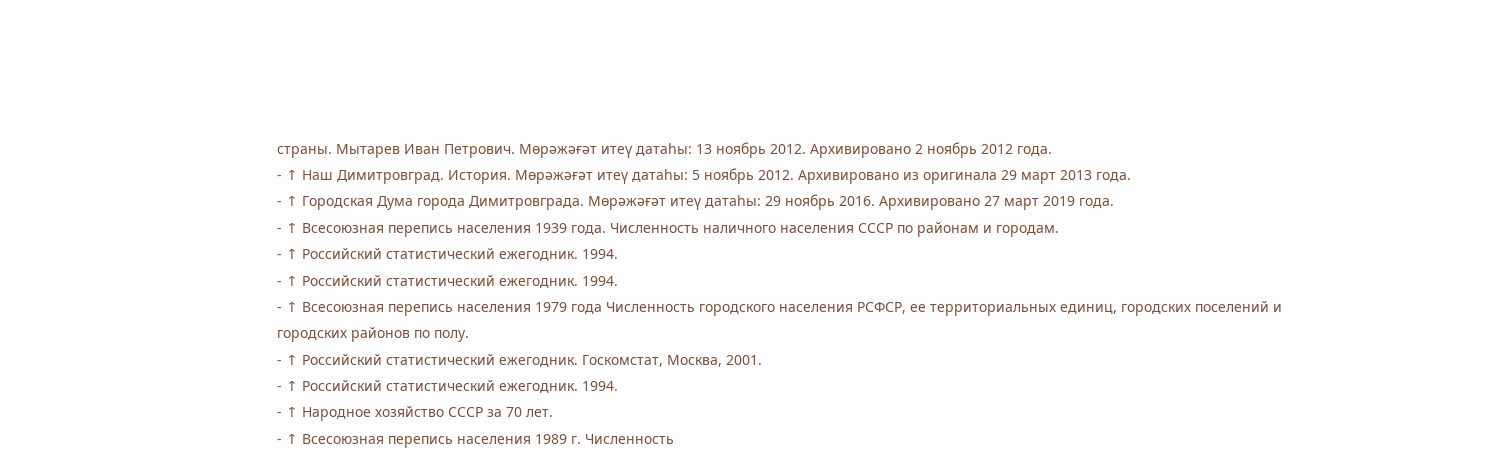страны. Мытарев Иван Петрович. Мөрәжәғәт итеү датаһы: 13 ноябрь 2012. Архивировано 2 ноябрь 2012 года.
- ↑ Наш Димитровград. История. Мөрәжәғәт итеү датаһы: 5 ноябрь 2012. Архивировано из оригинала 29 март 2013 года.
- ↑ Городская Дума города Димитровграда. Мөрәжәғәт итеү датаһы: 29 ноябрь 2016. Архивировано 27 март 2019 года.
- ↑ Всесоюзная перепись населения 1939 года. Численность наличного населения СССР по районам и городам.
- ↑ Российский статистический ежегодник. 1994.
- ↑ Российский статистический ежегодник. 1994.
- ↑ Всесоюзная перепись населения 1979 года Численность городского населения РСФСР, ее территориальных единиц, городских поселений и городских районов по полу.
- ↑ Российский статистический ежегодник. Госкомстат, Москва, 2001.
- ↑ Российский статистический ежегодник. 1994.
- ↑ Народное хозяйство СССР за 70 лет.
- ↑ Всесоюзная перепись населения 1989 г. Численность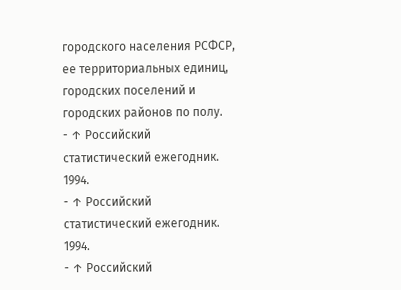городского населения РСФСР, ее территориальных единиц, городских поселений и городских районов по полу.
- ↑ Российский статистический ежегодник. 1994.
- ↑ Российский статистический ежегодник. 1994.
- ↑ Российский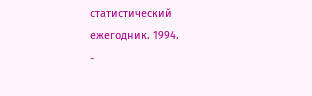статистический ежегодник. 1994.
-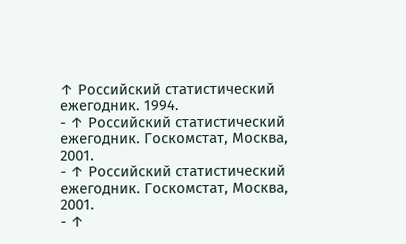↑ Российский статистический ежегодник. 1994.
- ↑ Российский статистический ежегодник. Госкомстат, Москва, 2001.
- ↑ Российский статистический ежегодник. Госкомстат, Москва, 2001.
- ↑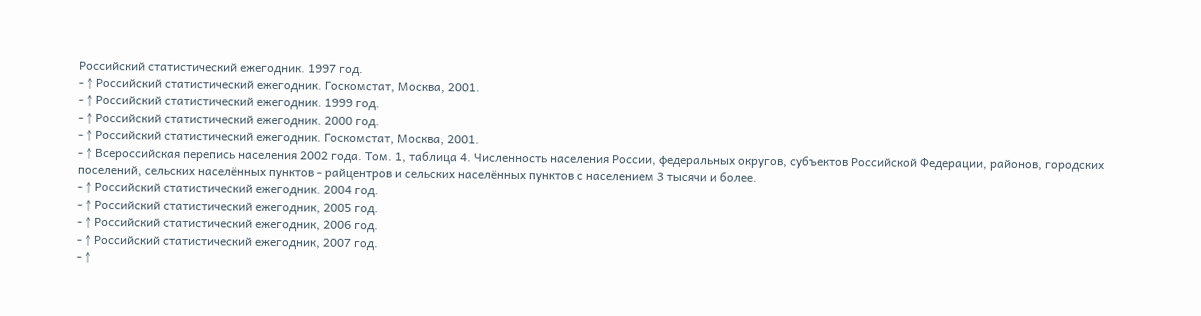Российский статистический ежегодник. 1997 год.
- ↑ Российский статистический ежегодник. Госкомстат, Москва, 2001.
- ↑ Российский статистический ежегодник. 1999 год.
- ↑ Российский статистический ежегодник. 2000 год.
- ↑ Российский статистический ежегодник. Госкомстат, Москва, 2001.
- ↑ Всероссийская перепись населения 2002 года. Том. 1, таблица 4. Численность населения России, федеральных округов, субъектов Российской Федерации, районов, городских поселений, сельских населённых пунктов - райцентров и сельских населённых пунктов с населением 3 тысячи и более.
- ↑ Российский статистический ежегодник. 2004 год.
- ↑ Российский статистический ежегодник, 2005 год.
- ↑ Российский статистический ежегодник, 2006 год.
- ↑ Российский статистический ежегодник, 2007 год.
- ↑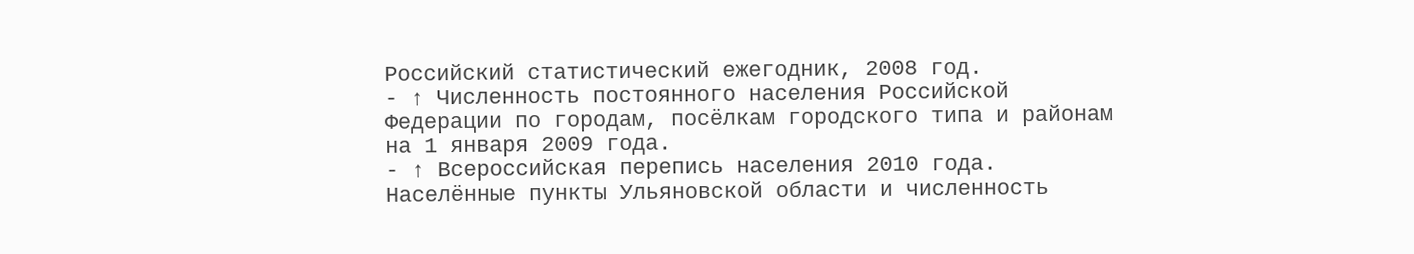Российский статистический ежегодник, 2008 год.
- ↑ Численность постоянного населения Российской Федерации по городам, посёлкам городского типа и районам на 1 января 2009 года.
- ↑ Всероссийская перепись населения 2010 года. Населённые пункты Ульяновской области и численность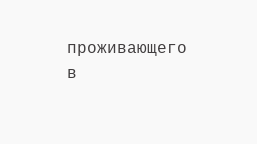проживающего в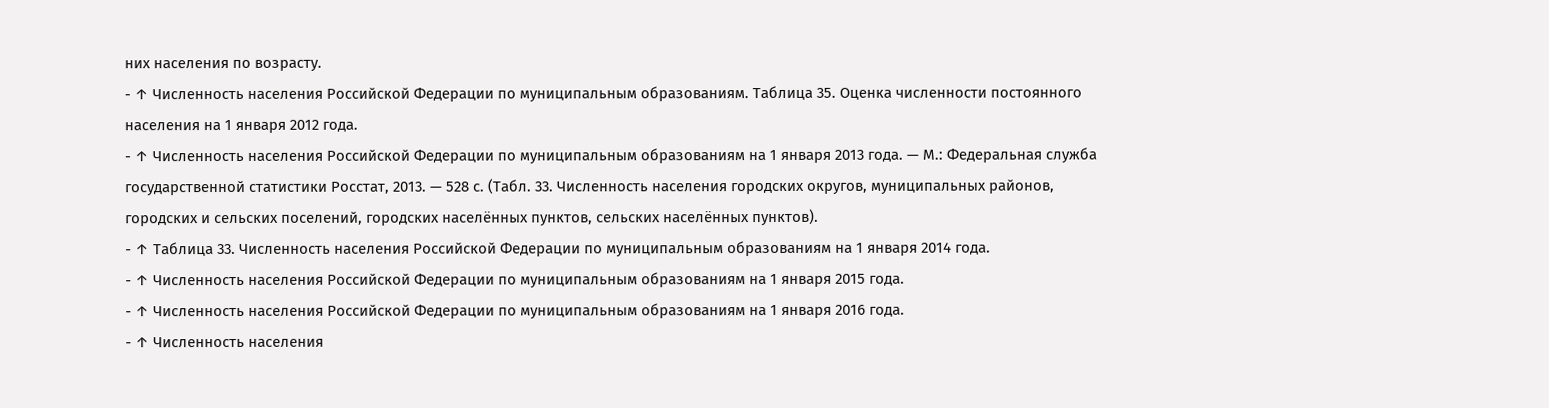них населения по возрасту.
- ↑ Численность населения Российской Федерации по муниципальным образованиям. Таблица 35. Оценка численности постоянного населения на 1 января 2012 года.
- ↑ Численность населения Российской Федерации по муниципальным образованиям на 1 января 2013 года. — М.: Федеральная служба государственной статистики Росстат, 2013. — 528 с. (Табл. 33. Численность населения городских округов, муниципальных районов, городских и сельских поселений, городских населённых пунктов, сельских населённых пунктов).
- ↑ Таблица 33. Численность населения Российской Федерации по муниципальным образованиям на 1 января 2014 года.
- ↑ Численность населения Российской Федерации по муниципальным образованиям на 1 января 2015 года.
- ↑ Численность населения Российской Федерации по муниципальным образованиям на 1 января 2016 года.
- ↑ Численность населения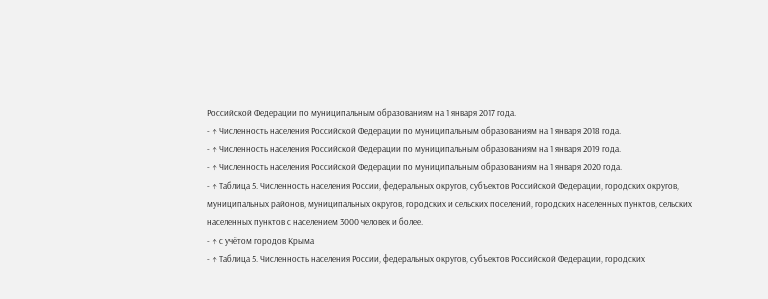Российской Федерации по муниципальным образованиям на 1 января 2017 года.
- ↑ Численность населения Российской Федерации по муниципальным образованиям на 1 января 2018 года.
- ↑ Численность населения Российской Федерации по муниципальным образованиям на 1 января 2019 года.
- ↑ Численность населения Российской Федерации по муниципальным образованиям на 1 января 2020 года.
- ↑ Таблица 5. Численность населения России, федеральных округов, субъектов Российской Федерации, городских округов, муниципальных районов, муниципальных округов, городских и сельских поселений, городских населенных пунктов, сельских населенных пунктов с населением 3000 человек и более.
- ↑ с учётом городов Крыма
- ↑ Таблица 5. Численность населения России, федеральных округов, субъектов Российской Федерации, городских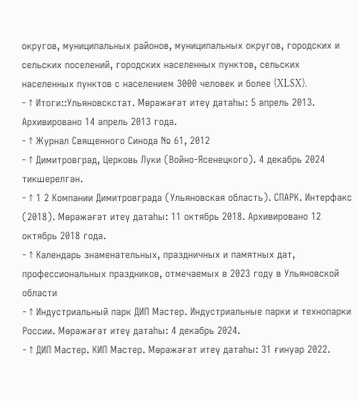округов, муниципальных районов, муниципальных округов, городских и сельских поселений, городских населенных пунктов, сельских населенных пунктов с населением 3000 человек и более (XLSX).
- ↑ Итоги::Ульяновскстат. Мөрәжәғәт итеү датаһы: 5 апрель 2013. Архивировано 14 апрель 2013 года.
- ↑ Журнал Священного Синода № 61, 2012
- ↑ Димитровград, Церковь Луки (Войно-Ясенецкого). 4 декабрь 2024 тикшерелгән.
- ↑ 1 2 Компании Димитровграда (Ульяновская область). СПАРК. Интерфакс (2018). Мөрәжәғәт итеү датаһы: 11 октябрь 2018. Архивировано 12 октябрь 2018 года.
- ↑ Календарь знаменательных, праздничных и памятных дат, профессиональных праздников, отмечаемых в 2023 году в Ульяновской области
- ↑ Индустриальный парк ДИП Мастер. Индустриальные парки и технопарки России. Мөрәжәғәт итеү датаһы: 4 декабрь 2024.
- ↑ ДИП Мастер. КИП Мастер. Мөрәжәғәт итеү датаһы: 31 ғинуар 2022.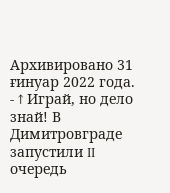Архивировано 31 ғинуар 2022 года.
- ↑ Играй, но дело знай! В Димитровграде запустили II очередь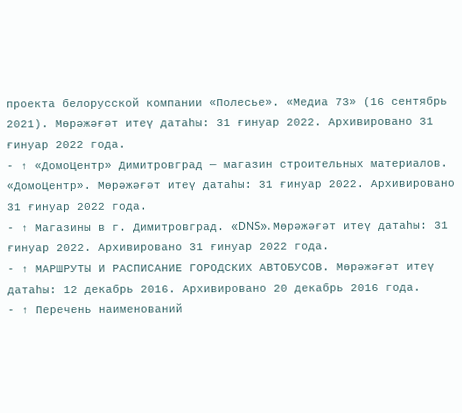проекта белорусской компании «Полесье». «Медиа 73» (16 сентябрь 2021). Мөрәжәғәт итеү датаһы: 31 ғинуар 2022. Архивировано 31 ғинуар 2022 года.
- ↑ «ДомоЦентр» Димитровград — магазин строительных материалов. «ДомоЦентр». Мөрәжәғәт итеү датаһы: 31 ғинуар 2022. Архивировано 31 ғинуар 2022 года.
- ↑ Магазины в г. Димитровград. «DNS». Мөрәжәғәт итеү датаһы: 31 ғинуар 2022. Архивировано 31 ғинуар 2022 года.
- ↑ МАРШРУТЫ И РАСПИСАНИЕ ГОРОДСКИХ АВТОБУСОВ. Мөрәжәғәт итеү датаһы: 12 декабрь 2016. Архивировано 20 декабрь 2016 года.
- ↑ Перечень наименований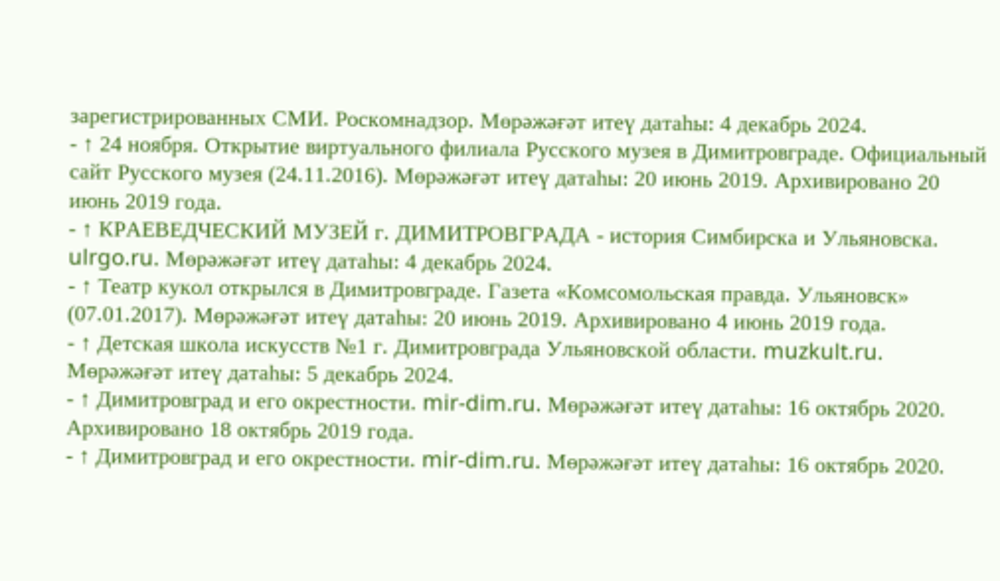зарегистрированных СМИ. Роскомнадзор. Мөрәжәғәт итеү датаһы: 4 декабрь 2024.
- ↑ 24 ноября. Открытие виртуального филиала Русского музея в Димитровграде. Официальный сайт Русского музея (24.11.2016). Мөрәжәғәт итеү датаһы: 20 июнь 2019. Архивировано 20 июнь 2019 года.
- ↑ КРАЕВЕДЧЕСКИЙ МУЗЕЙ г. ДИМИТРОВГРАДА - история Симбирска и Ульяновска. ulrgo.ru. Мөрәжәғәт итеү датаһы: 4 декабрь 2024.
- ↑ Театр кукол открылся в Димитровграде. Газета «Комсомольская правда. Ульяновск» (07.01.2017). Мөрәжәғәт итеү датаһы: 20 июнь 2019. Архивировано 4 июнь 2019 года.
- ↑ Детская школа искусств №1 г. Димитровграда Ульяновской области. muzkult.ru. Мөрәжәғәт итеү датаһы: 5 декабрь 2024.
- ↑ Димитровград и его окрестности. mir-dim.ru. Мөрәжәғәт итеү датаһы: 16 октябрь 2020. Архивировано 18 октябрь 2019 года.
- ↑ Димитровград и его окрестности. mir-dim.ru. Мөрәжәғәт итеү датаһы: 16 октябрь 2020.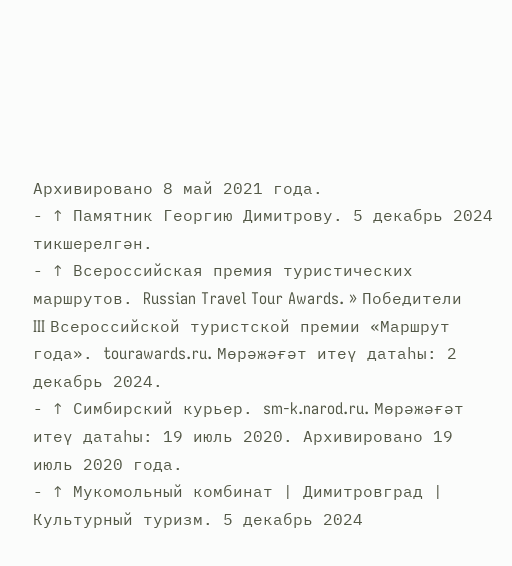Архивировано 8 май 2021 года.
- ↑ Памятник Георгию Димитрову. 5 декабрь 2024 тикшерелгән.
- ↑ Всероссийская премия туристических маршрутов. Russian Travel Tour Awards. » Победители III Всероссийской туристской премии «Маршрут года». tourawards.ru. Мөрәжәғәт итеү датаһы: 2 декабрь 2024.
- ↑ Симбирский курьер. sm-k.narod.ru. Мөрәжәғәт итеү датаһы: 19 июль 2020. Архивировано 19 июль 2020 года.
- ↑ Мукомольный комбинат | Димитровград | Культурный туризм. 5 декабрь 2024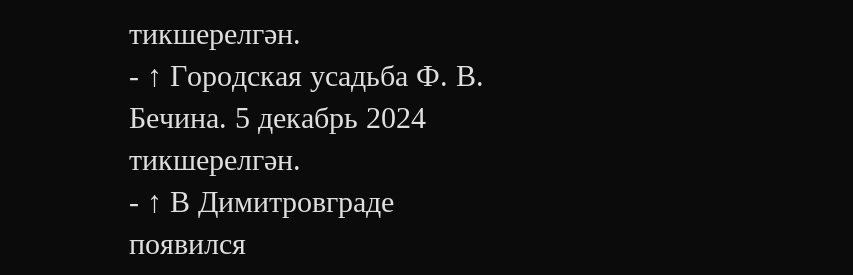тикшерелгән.
- ↑ Городская усадьба Ф. В. Бечина. 5 декабрь 2024 тикшерелгән.
- ↑ В Димитровграде появился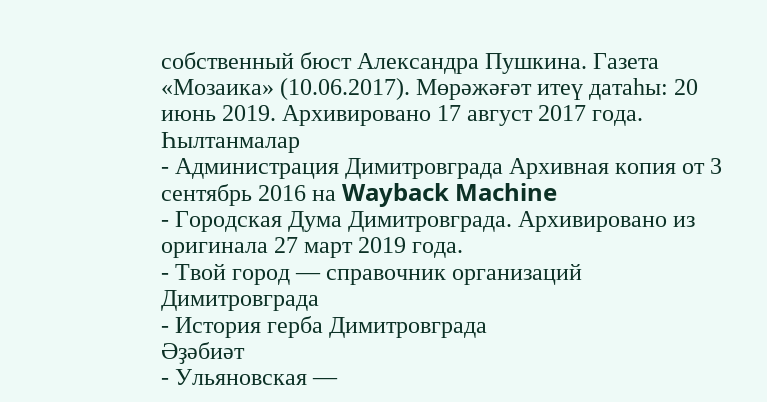собственный бюст Александра Пушкина. Газета «Мозаика» (10.06.2017). Мөрәжәғәт итеү датаһы: 20 июнь 2019. Архивировано 17 август 2017 года.
Һылтанмалар
- Администрация Димитровграда Архивная копия от 3 сентябрь 2016 на Wayback Machine
- Городская Дума Димитровграда. Архивировано из оригинала 27 март 2019 года.
- Твой город — справочник организаций Димитровграда
- История герба Димитровграда
Әҙәбиәт
- Ульяновская —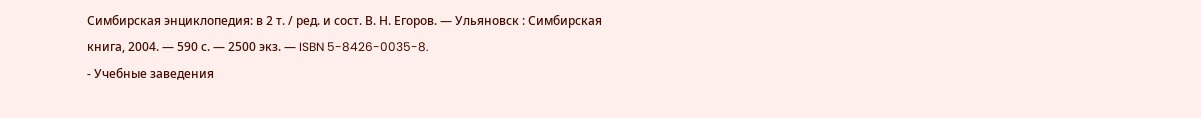Симбирская энциклопедия: в 2 т. / ред. и сост. В. Н. Егоров. — Ульяновск : Симбирская книга, 2004. — 590 с. — 2500 экз. — ISBN 5-8426-0035-8.
- Учебные заведения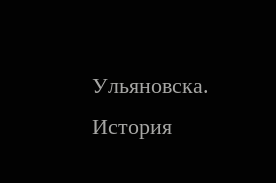Ульяновска. История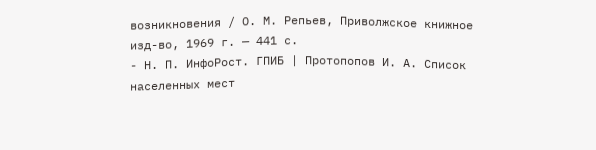возникновения / О. М. Репьев, Приволжское книжное изд-во, 1969 г. — 441 с.
- Н. П. ИнфоРост. ГПИБ | Протопопов И. А. Список населенных мест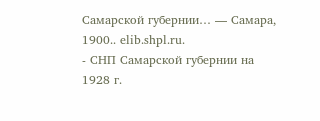Самарской губернии… — Самара, 1900.. elib.shpl.ru.
- СНП Самарской губернии на 1928 г.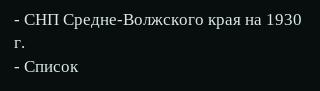- СНП Средне-Волжского края на 1930 г.
- Список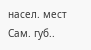насел. мест Сам. губ..